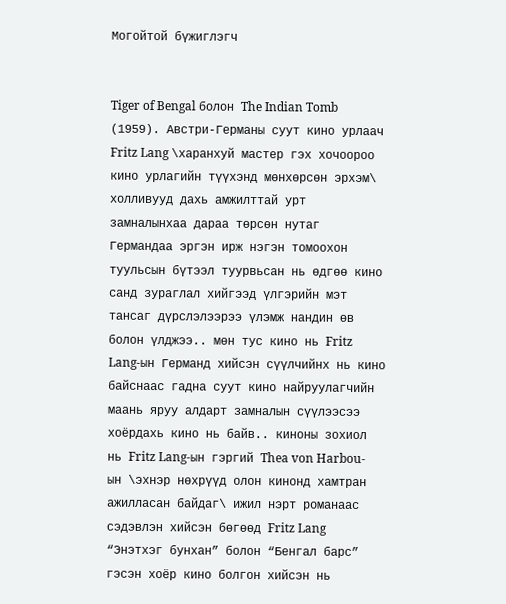Могойтой бүжиглэгч


Tiger of Bengal болон The Indian Tomb (1959). Австри-Германы суут кино урлаач Fritz Lang \харанхуй мастер гэх хочоороо кино урлагийн түүхэнд мөнхөрсөн эрхэм\ холливууд дахь амжилттай урт замналынхаа дараа төрсөн нутаг Германдаа эргэн ирж нэгэн томоохон туульсын бүтээл туурвьсан нь өдгөө кино санд зураглал хийгээд үлгэрийн мэт тансаг дүрслэлээрээ үлэмж нандин өв болон үлджээ.. мөн тус кино нь Fritz Lang-ын Германд хийсэн сүүлчийнх нь кино байснаас гадна суут кино найруулагчийн маань яруу алдарт замналын сүүлээсээ хоёрдахь кино нь байв.. киноны зохиол нь Fritz Lang-ын гэргий Thea von Harbou-ын \эхнэр нөхрүүд олон кинонд хамтран ажилласан байдаг\ ижил нэрт романаас сэдэвлэн хийсэн бөгөөд Fritz Lang “Энэтхэг бунхан” болон “Бенгал барс” гэсэн хоёр кино болгон хийсэн нь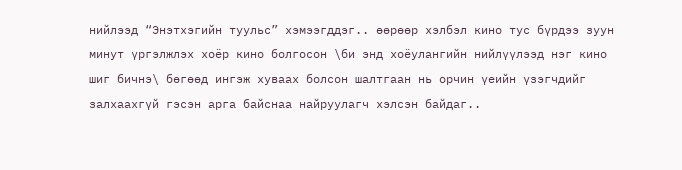нийлээд “Энэтхэгийн туульс” хэмээгддэг.. өөрөөр хэлбэл кино тус бүрдээ зуун минут үргэлжлэх хоёр кино болгосон \би энд хоёулангийн нийлүүлээд нэг кино шиг бичнэ\ бөгөөд ингэж хуваах болсон шалтгаан нь орчин үеийн үзэгчдийг залхаахгүй гэсэн арга байснаа найруулагч хэлсэн байдаг..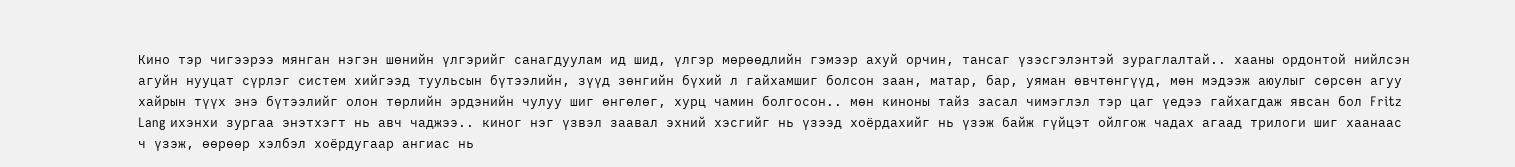Кино тэр чигээрээ мянган нэгэн шөнийн үлгэрийг санагдуулам ид шид, үлгэр мөрөөдлийн гэмээр ахуй орчин, тансаг үзэсгэлэнтэй зураглалтай.. хааны ордонтой нийлсэн агуйн нууцат сүрлэг систем хийгээд туульсын бүтээлийн, зүүд зөнгийн бүхий л гайхамшиг болсон заан, матар, бар, уяман өвчтөнгүүд, мөн мэдээж аюулыг сөрсөн агуу хайрын түүх энэ бүтээлийг олон төрлийн эрдэнийн чулуу шиг өнгөлөг, хурц чамин болгосон.. мөн киноны тайз засал чимэглэл тэр цаг үедээ гайхагдаж явсан бол Fritz Lang ихэнхи зургаа энэтхэгт нь авч чаджээ.. киног нэг үзвэл заавал эхний хэсгийг нь үзээд хоёрдахийг нь үзэж байж гүйцэт ойлгож чадах агаад трилоги шиг хаанаас ч үзэж, өөрөөр хэлбэл хоёрдугаар ангиас нь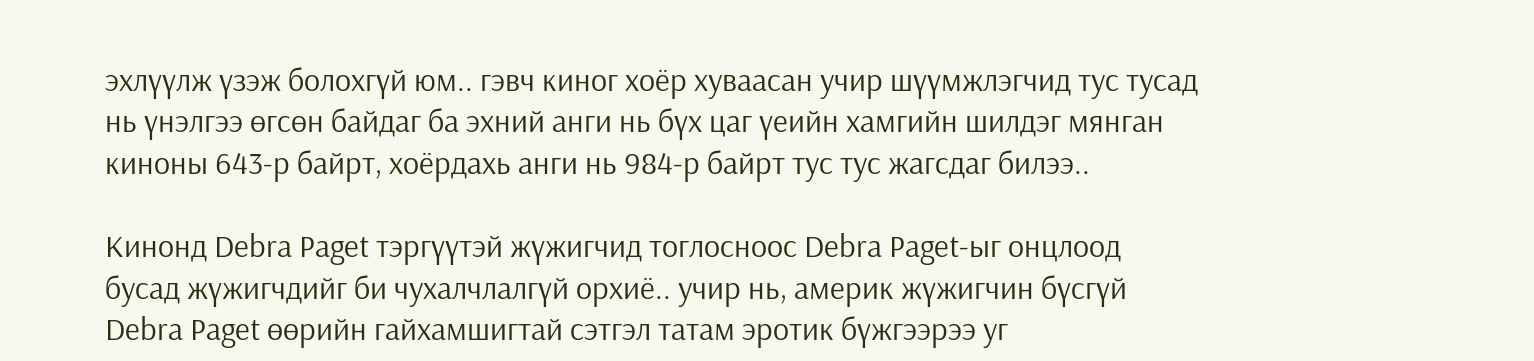эхлүүлж үзэж болохгүй юм.. гэвч киног хоёр хуваасан учир шүүмжлэгчид тус тусад нь үнэлгээ өгсөн байдаг ба эхний анги нь бүх цаг үеийн хамгийн шилдэг мянган киноны 643-р байрт, хоёрдахь анги нь 984-р байрт тус тус жагсдаг билээ..

Кинонд Debra Paget тэргүүтэй жүжигчид тоглосноос Debra Paget-ыг онцлоод бусад жүжигчдийг би чухалчлалгүй орхиё.. учир нь, америк жүжигчин бүсгүй Debra Paget өөрийн гайхамшигтай сэтгэл татам эротик бүжгээрээ уг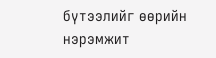бүтээлийг өөрийн нэрэмжит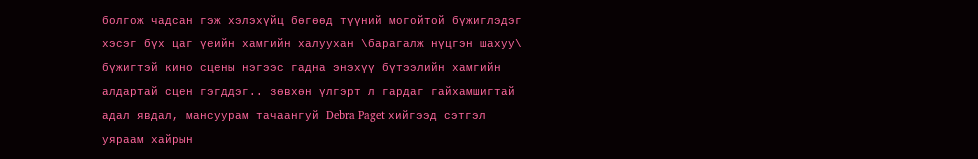болгож чадсан гэж хэлэхүйц бөгөөд түүний могойтой бүжиглэдэг хэсэг бүх цаг үеийн хамгийн халуухан \барагалж нүцгэн шахуу\ бүжигтэй кино сцены нэгээс гадна энэхүү бүтээлийн хамгийн алдартай сцен гэгддэг.. зөвхөн үлгэрт л гардаг гайхамшигтай адал явдал, мансуурам тачаангуй Debra Paget хийгээд сэтгэл уяраам хайрын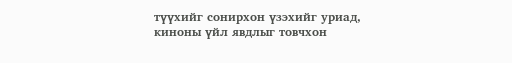түүхийг сонирхон үзэхийг уриад, киноны үйл явдлыг товчхон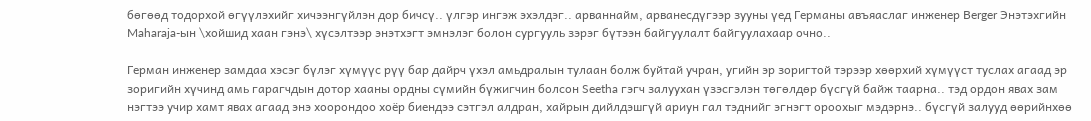бөгөөд тодорхой өгүүлэхийг хичээнгүйлэн дор бичсү.. үлгэр ингэж эхэлдэг.. арваннайм, арванесдүгээр зууны үед Германы авъяаслаг инженер Berger Энэтэхгийн Maharaja-ын \хойшид хаан гэнэ\ хүсэлтээр энэтхэгт эмнэлэг болон сургууль зэрэг бүтээн байгуулалт байгуулахаар очно..

Герман инженер замдаа хэсэг бүлэг хүмүүс рүү бар дайрч үхэл амьдралын тулаан болж буйтай учран, угийн эр зоригтой тэрээр хөөрхий хүмүүст туслах агаад эр зоригийн хүчинд амь гарагчдын дотор хааны ордны сүмийн бүжигчин болсон Seetha гэгч залуухан үзэсгэлэн төгөлдөр бүсгүй байж таарна.. тэд ордон явах зам нэгтээ учир хамт явах агаад энэ хоорондоо хоёр биендээ сэтгэл алдран, хайрын дийлдэшгүй ариун гал тэднийг эгнэгт ороохыг мэдэрнэ.. бүсгүй залууд өөрийнхөө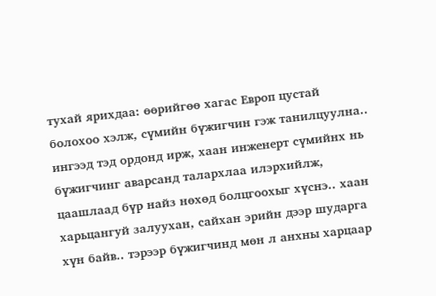тухай ярихдаа: өөрийгөө хагас Европ цустай болохоо хэлж, сүмийн бүжигчин гэж танилцуулна.. ингээд тэд ордонд ирж, хаан инженерт сүмийнх нь бүжигчинг аварсанд талархлаа илэрхийлж, цаашлаад бүр найз нөхөд болцгоохыг хүснэ.. хаан харьцангуй залуухан, сайхан эрийн дээр шударга хүн байв.. тэрээр бүжигчинд мөн л анхны харцаар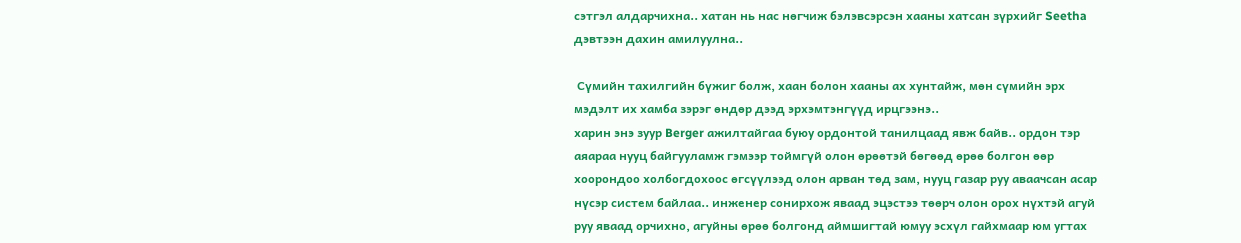сэтгэл алдарчихна.. хатан нь нас нөгчиж бэлэвсэрсэн хааны хатсан зүрхийг Seetha дэвтээн дахин амилуулна..

 Сүмийн тахилгийн бүжиг болж, хаан болон хааны ах хунтайж, мөн сүмийн эрх мэдэлт их хамба зэрэг өндөр дээд эрхэмтэнгүүд ирцгээнэ..
харин энэ зуур Berger ажилтайгаа буюу ордонтой танилцаад явж байв.. ордон тэр аяараа нууц байгууламж гэмээр тоймгүй олон өрөөтэй бөгөөд өрөө болгон өөр хоорондоо холбогдохоос өгсүүлээд олон арван төд зам, нууц газар руу аваачсан асар нүсэр систем байлаа.. инженер сонирхож яваад эцэстээ төөрч олон орох нүхтэй агуй руу яваад орчихно, агуйны өрөө болгонд аймшигтай юмуу эсхүл гайхмаар юм угтах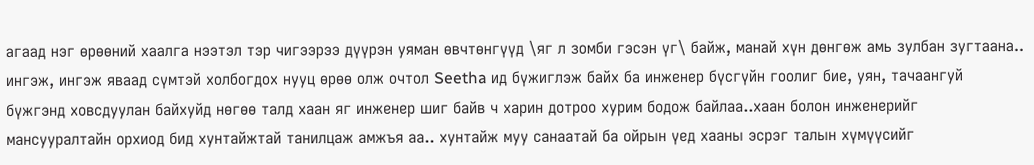агаад нэг өрөөний хаалга нээтэл тэр чигээрээ дүүрэн уяман өвчтөнгүүд \яг л зомби гэсэн үг\ байж, манай хүн дөнгөж амь зулбан зугтаана.. ингэж, ингэж яваад сүмтэй холбогдох нууц өрөө олж очтол Seetha ид бүжиглэж байх ба инженер бүсгүйн гоолиг бие, уян, тачаангуй бүжгэнд ховсдуулан байхуйд нөгөө талд хаан яг инженер шиг байв ч харин дотроо хурим бодож байлаа..хаан болон инженерийг мансууралтайн орхиод бид хунтайжтай танилцаж амжъя аа.. хунтайж муу санаатай ба ойрын үед хааны эсрэг талын хүмүүсийг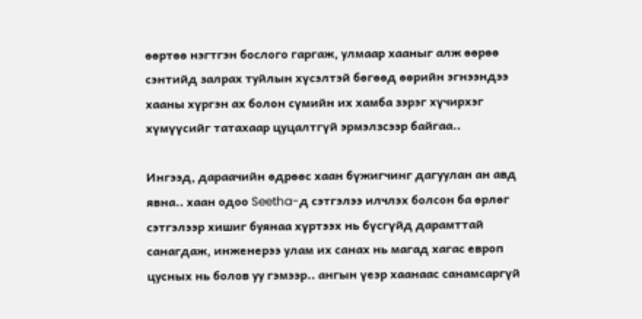өөртөө нэгтгэн бослого гаргаж, улмаар хааныг алж өөрөө сэнтийд залрах туйлын хүсэлтэй бөгөөд өөрийн эгнээндээ хааны хүргэн ах болон сүмийн их хамба зэрэг хүчирхэг хүмүүсийг татахаар цуцалтгүй эрмэлзсээр байгаа..

Ингээд, дараачийн өдрөөс хаан бүжигчинг дагуулан ан авд явна.. хаан одоо Seetha-д сэтгэлээ илчлэх болсон ба өрлөг сэтгэлээр хишиг буянаа хүртээх нь бүсгүйд дарамттай санагдаж, инженерээ улам их санах нь магад хагас европ цусных нь болов уу гэмээр.. ангын үеэр хаанаас санамсаргүй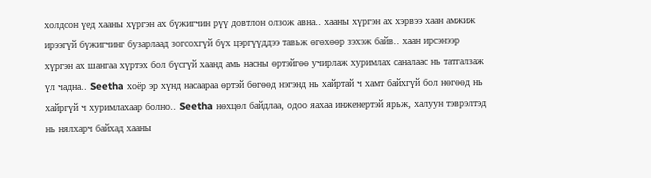холдсон үед хааны хүргэн ах бүжигчин рүү довтлон олзож авна.. хааны хүргэн ах хэрвээ хаан амжиж ирээгүй бүжигчинг бузарлаад зогсохгүй бүх цэргүүддээ тавьж өгөхөөр зэхэж байв.. хаан ирсэнээр хүргэн ах шангаа хүртэх бол бүсгүй хаанд амь насны өртэйгөө учирлаж хуримлах саналаас нь татгалзаж үл чадна.. Seetha хоёр эр хүнд насаараа өртэй бөгөөд нэгэнд нь хайртай ч хамт байхгүй бол нөгөөд нь хайргүй ч хуримлахаар болно.. Seetha нөхцөл байдлаа, одоо яахаа инженертэй ярьж, халуун тэврэлтэд нь нялхарч байхад хааны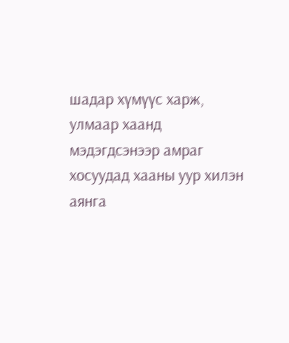шадар хүмүүс харж, улмаар хаанд мэдэгдсэнээр амраг хосуудад хааны уур хилэн аянга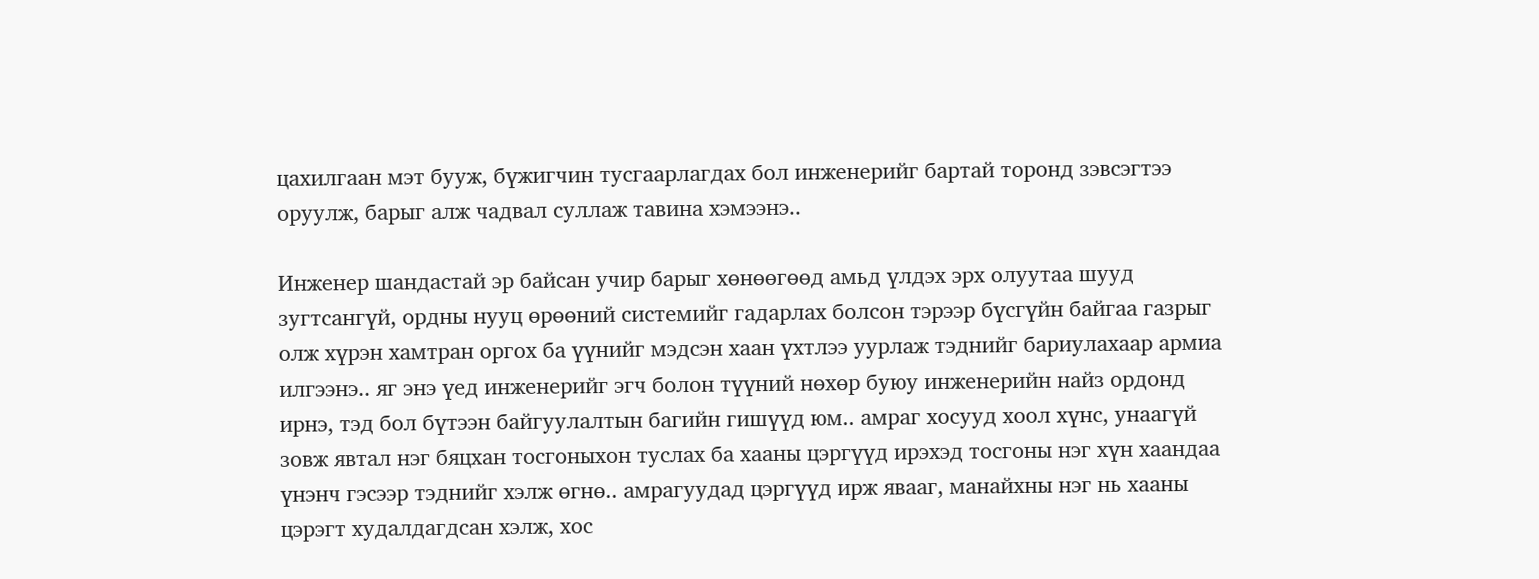цахилгаан мэт бууж, бүжигчин тусгаарлагдах бол инженерийг бартай торонд зэвсэгтээ оруулж, барыг алж чадвал суллаж тавина хэмээнэ..

Инженер шандастай эр байсан учир барыг хөнөөгөөд амьд үлдэх эрх олуутаа шууд зугтсангүй, ордны нууц өрөөний системийг гадарлах болсон тэрээр бүсгүйн байгаа газрыг олж хүрэн хамтран оргох ба үүнийг мэдсэн хаан үхтлээ уурлаж тэднийг бариулахаар армиа илгээнэ.. яг энэ үед инженерийг эгч болон түүний нөхөр буюу инженерийн найз ордонд ирнэ, тэд бол бүтээн байгуулалтын багийн гишүүд юм.. амраг хосууд хоол хүнс, унаагүй зовж явтал нэг бяцхан тосгоныхон туслах ба хааны цэргүүд ирэхэд тосгоны нэг хүн хаандаа үнэнч гэсээр тэднийг хэлж өгнө.. амрагуудад цэргүүд ирж явааг, манайхны нэг нь хааны цэрэгт худалдагдсан хэлж, хос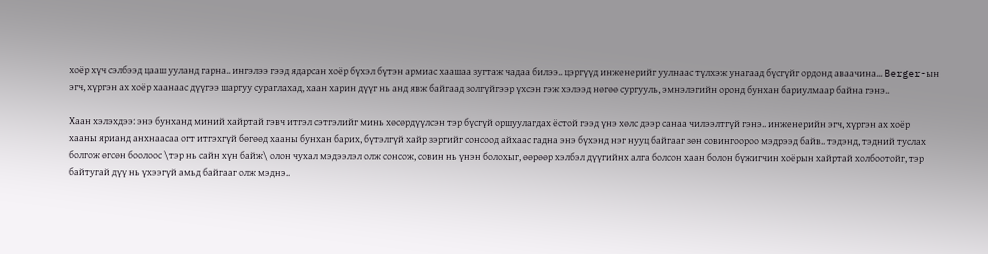хоёр хүч сэлбээд цааш ууланд гарна.. ингэлээ гээд ядарсан хоёр бүхэл бүтэн армиас хаашаа зугтаж чадаа билээ.. цэргүүд инженерийг уулнаас түлхэж унагаад бүсгүйг ордонд аваачина... Berger-ын эгч, хүргэн ах хоёр хаанаас дүүгээ шаргуу сураглахад, хаан харин дүүг нь анд явж байгаад золгүйгээр үхсэн гэж хэлээд нөгөө сургууль, эмнэлэгийн оронд бунхан бариулмаар байна гэнэ..

Хаан хэлэхдээ: энэ бунханд миний хайртай гэвч итгэл сэтгэлийг минь хөсөрдүүлсэн тэр бүсгүй оршуулагдах ёстой гээд үнэ хөлс дээр санаа чилээлтгүй гэнэ.. инженерийн эгч, хүргэн ах хоёр хааны ярианд анхнаасаа огт итгэхгүй бөгөөд хааны бунхан барих, бүтэлгүй хайр зэргийг сонсоод айхаас гадна энэ бүхэнд нэг нууц байгааг зөн совингоороо мэдрээд байв.. тэдэнд, тэдний туслах болгож өгсөн боолоос \тэр нь сайн хүн байж\ олон чухал мэдээлэл олж сонсож, совин нь үнэн болохыг, өөрөөр хэлбэл дүүгийнх алга болсон хаан болон бүжигчин хоёрын хайртай холбоотойг, тэр байтугай дүү нь үхээгүй амьд байгааг олж мэднэ..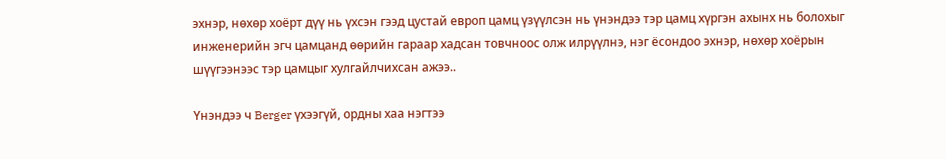эхнэр, нөхөр хоёрт дүү нь үхсэн гээд цустай европ цамц үзүүлсэн нь үнэндээ тэр цамц хүргэн ахынх нь болохыг инженерийн эгч цамцанд өөрийн гараар хадсан товчноос олж илрүүлнэ, нэг ёсондоо эхнэр, нөхөр хоёрын шүүгээнээс тэр цамцыг хулгайлчихсан ажээ..

Үнэндээ ч Berger үхээгүй, ордны хаа нэгтээ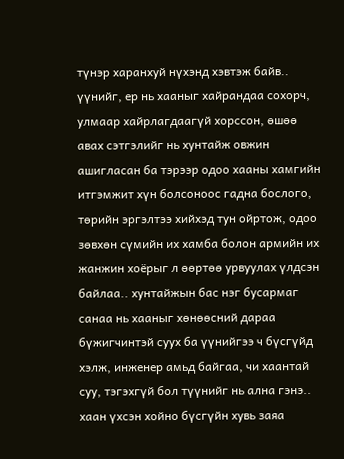түнэр харанхуй нүхэнд хэвтэж байв.. үүнийг, ер нь хааныг хайрандаа сохорч, улмаар хайрлагдаагүй хорссон, өшөө авах сэтгэлийг нь хунтайж овжин ашигласан ба тэрээр одоо хааны хамгийн итгэмжит хүн болсоноос гадна бослого, төрийн эргэлтээ хийхэд тун ойртож, одоо зөвхөн сүмийн их хамба болон армийн их жанжин хоёрыг л өөртөө урвуулах үлдсэн байлаа.. хунтайжын бас нэг бусармаг санаа нь хааныг хөнөөсний дараа бүжигчинтэй суух ба үүнийгээ ч бүсгүйд хэлж, инженер амьд байгаа, чи хаантай суу, тэгэхгүй бол түүнийг нь ална гэнэ.. хаан үхсэн хойно бүсгүйн хувь заяа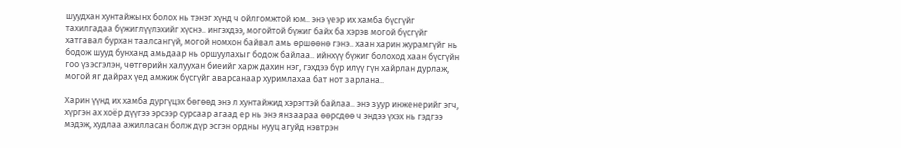шуудхан хунтайжынх болох нь тэнэг хүнд ч ойлгомжтой юм.. энэ үеэр их хамба бүсгүйг тахилгадаа бүжиглүүлэхийг хүснэ.. ингэхдээ, могойтой бүжиг байх ба хэрэв могой бүсгүйг хатгавал бурхан таалсангүй, могой номхон байвал амь өршөөнө гэнэ.. хаан харин журамгүйг нь бодож шууд бунханд амьдаар нь оршуулахыг бодож байлаа.. ийнхүү бүжиг болоход хаан бүсгүйн гоо үзэсгэлэн, чөтгөрийн халуухан биеийг харж дахин нэг, гэхдээ бүр илүү гүн хайрлан дурлаж, могой яг дайрах үед амжиж бүсгүйг аварсанаар хуримлахаа бат нот зарлана..

Харин үүнд их хамба дургүцэх бөгөөд энэ л хунтайжид хэрэгтэй байлаа.. энэ зуур инженерийг эгч, хүргэн ах хоёр дүүгээ эрсээр сурсаар агаад ер нь энэ янзаараа өөрсдөө ч эндээ үхэх нь гэдгээ мэдэж, худлаа ажилласан болж дүр эсгэн ордны нууц агуйд нэвтрэн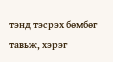тэнд тэсрэх бөмбөг тавьж, хэрэг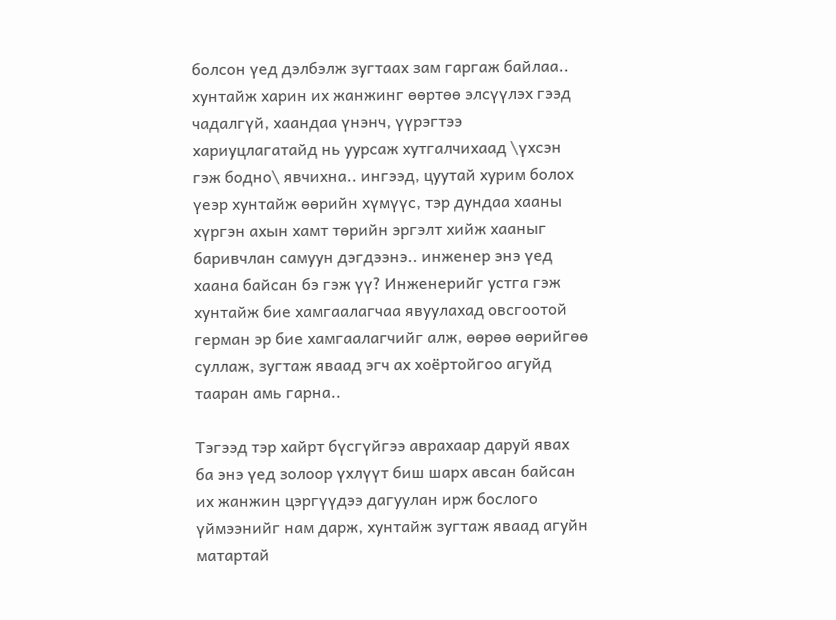болсон үед дэлбэлж зугтаах зам гаргаж байлаа.. хунтайж харин их жанжинг өөртөө элсүүлэх гээд чадалгүй, хаандаа үнэнч, үүрэгтээ хариуцлагатайд нь уурсаж хутгалчихаад \үхсэн гэж бодно\ явчихна.. ингээд, цуутай хурим болох үеэр хунтайж өөрийн хүмүүс, тэр дундаа хааны хүргэн ахын хамт төрийн эргэлт хийж хааныг баривчлан самуун дэгдээнэ.. инженер энэ үед хаана байсан бэ гэж үү? Инженерийг устга гэж хунтайж бие хамгаалагчаа явуулахад овсгоотой герман эр бие хамгаалагчийг алж, өөрөө өөрийгөө суллаж, зугтаж яваад эгч ах хоёртойгоо агуйд тааран амь гарна..

Тэгээд тэр хайрт бүсгүйгээ аврахаар даруй явах ба энэ үед золоор үхлүүт биш шарх авсан байсан их жанжин цэргүүдээ дагуулан ирж бослого үймээнийг нам дарж, хунтайж зугтаж яваад агуйн матартай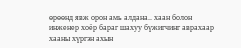өрөөнд явж орон амь алдана.. хаан болон инженер хоёр бараг шахуу бүжигчинг аврахаар хааны хүргэн ахын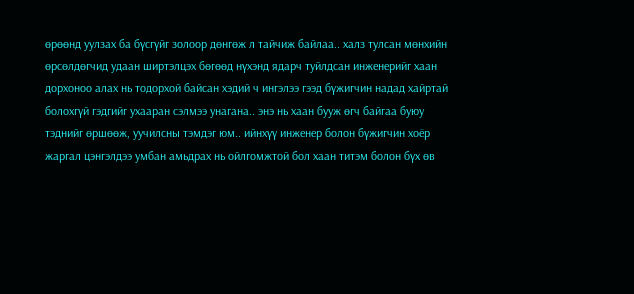өрөөнд уулзах ба бүсгүйг золоор дөнгөж л тайчиж байлаа.. халз тулсан мөнхийн өрсөлдөгчид удаан ширтэлцэх бөгөөд нүхэнд ядарч туйлдсан инженерийг хаан дорхоноо алах нь тодорхой байсан хэдий ч ингэлээ гээд бүжигчин надад хайртай болохгүй гэдгийг ухааран сэлмээ унагана.. энэ нь хаан бууж өгч байгаа буюу тэднийг өршөөж, уучилсны тэмдэг юм.. ийнхүү инженер болон бүжигчин хоёр жаргал цэнгэлдээ умбан амьдрах нь ойлгомжтой бол хаан титэм болон бүх өв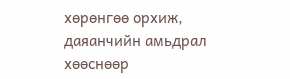хөрөнгөө орхиж, даяанчийн амьдрал хөөснөөр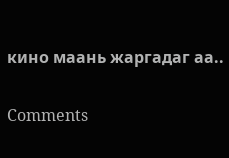кино маань жаргадаг аа..

Comments